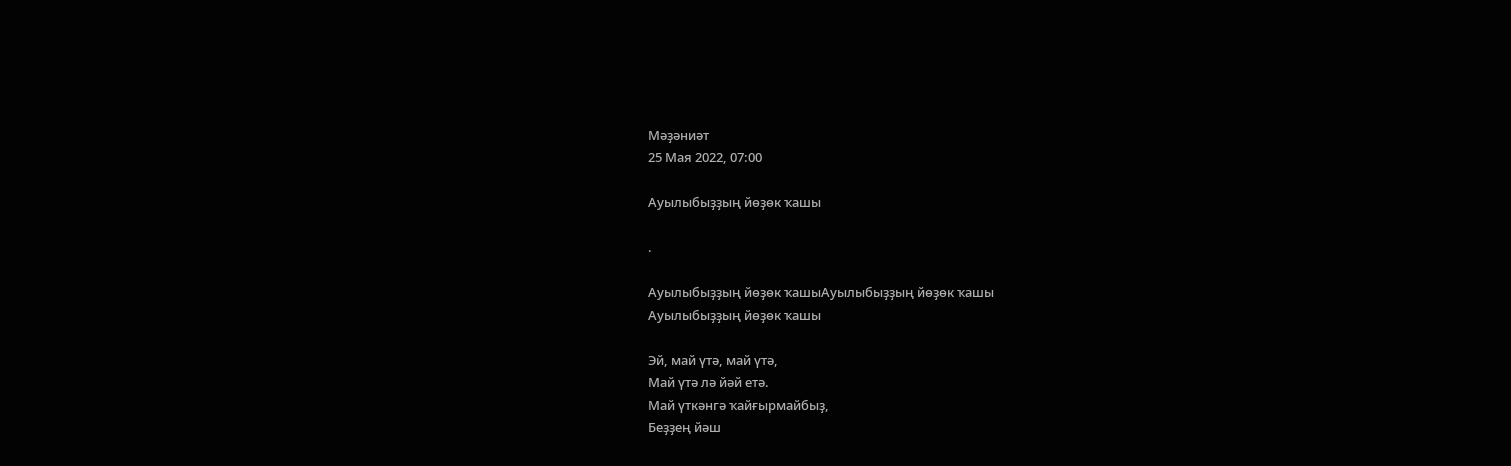Мәҙәниәт
25 Мая 2022, 07:00

Ауылыбыҙҙың йөҙөк ҡашы

.

Ауылыбыҙҙың йөҙөк ҡашыАуылыбыҙҙың йөҙөк ҡашы
Ауылыбыҙҙың йөҙөк ҡашы

Эй, май үтә, май үтә,
Май үтә лә йәй етә.
Май үткәнгә ҡайғырмайбыҙ,
Беҙҙең йәш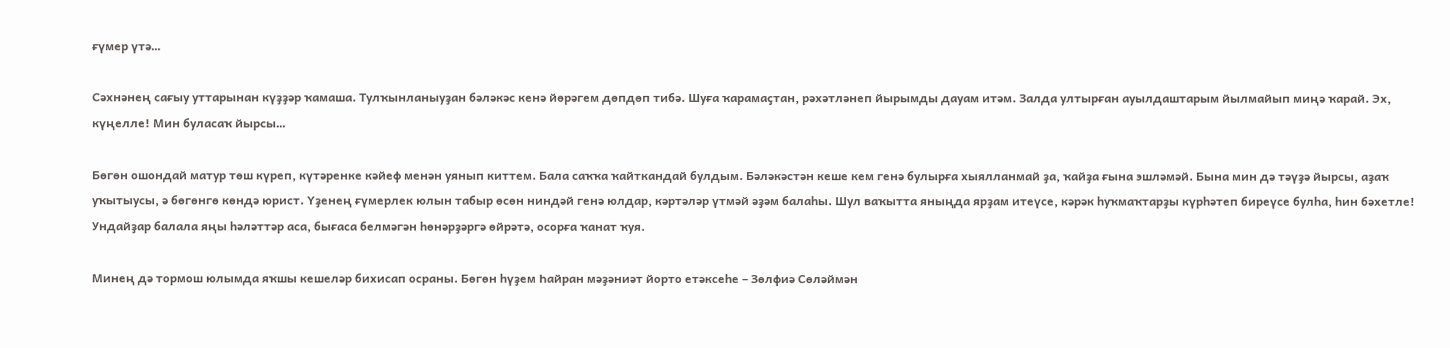ғүмер үтә…

Сәхнәнең сағыу уттарынан күҙҙәр ҡамаша. Тулҡынланыуҙан бәләкәс кенә йөрәгем дөпдөп тибә. Шуға ҡарамаҫтан, рәхәтләнеп йырымды дауам итәм. Залда ултырған ауылдаштарым йылмайып миңә ҡарай. Эх, күңелле! Мин буласаҡ йырсы…

Бөгөн ошондай матур төш күреп, күтәренке кәйеф менән уянып киттем. Бала саҡҡа ҡайткандай булдым. Бәләкәстән кеше кем генә булырға хыялланмай ҙа, ҡайҙа ғына эшләмәй. Бына мин дә тәүҙә йырсы, аҙаҡ уҡытыусы, ә бөгөнгө көндә юрист. Үҙенең ғүмерлек юлын табыр өсөн ниндәй генә юлдар, кәртәләр үтмәй әҙәм балаһы. Шул ваҡытта яныңда ярҙам итеүсе, кәрәк һуҡмаҡтарҙы күрһәтеп биреүсе булһа, һин бәхетле! Ундайҙар балала яңы һәләттәр аса, бығаса белмәгән һөнәрҙәргә өйрәтә, осорға ҡанат ҡуя.

Минең дә тормош юлымда яҡшы кешеләр бихисап осраны. Бөгөн һүҙем Һайран мәҙәниәт йорто етәксеһе – Зөлфиә Сөләймән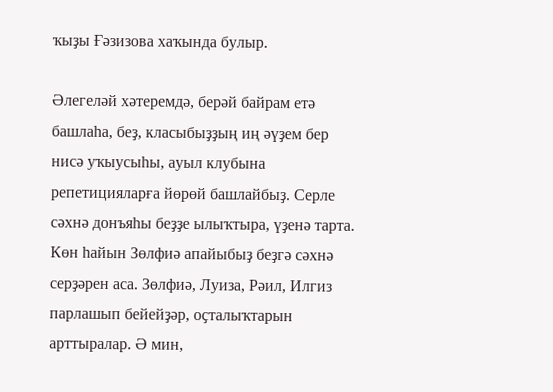ҡыҙы Ғәзизова хаҡында булыр.

Әлегеләй хәтеремдә, берәй байрам етә башлаһа, беҙ, класыбыҙҙың иң әүҙем бер нисә уҡыусыһы, ауыл клубына репетицияларға йөрөй башлайбыҙ. Серле сәхнә донъяһы беҙҙе ылыҡтыра, үҙенә тарта. Көн һайын Зөлфиә апайыбыҙ беҙгә сәхнә серҙәрен аса. Зөлфиә, Луиза, Рәил, Илгиз парлашып бейейҙәр, оҫталыҡтарын арттыралар. Ә мин,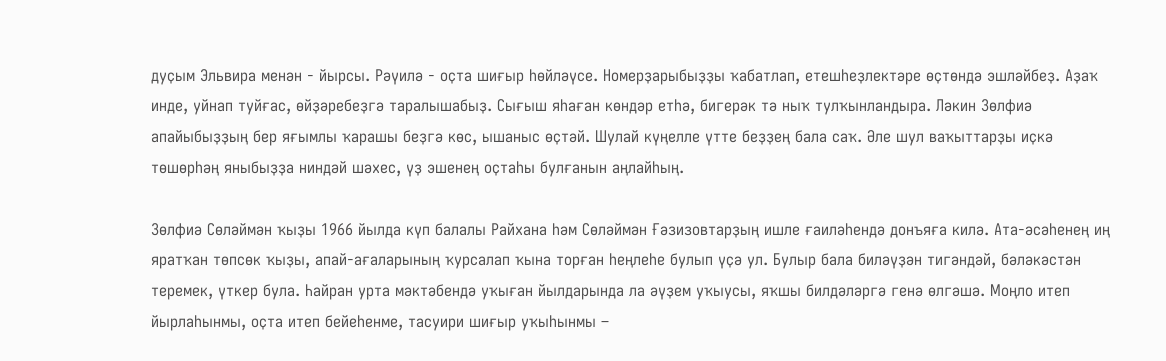дуҫым Эльвира менән - йырсы. Рәүилә - оҫта шиғыр һөйләүсе. Номерҙарыбыҙҙы ҡабатлап, етешһеҙлектәре өҫтөндә эшләйбеҙ. Аҙаҡ инде, уйнап туйғас, өйҙәребеҙгә таралышабыҙ. Сығыш яһаған көндәр етһә, бигерәк тә ныҡ тулҡынландыра. Ләкин Зөлфиә апайыбыҙҙың бер яғымлы ҡарашы беҙгә көс, ышаныс өҫтәй. Шулай күңелле үтте беҙҙең бала саҡ. Әле шул ваҡыттарҙы иҫкә төшөрһәң яныбыҙҙа ниндәй шәхес, үҙ эшенең оҫтаһы булғанын аңлайһың.

Зөлфиә Сөләймән ҡыҙы 1966 йылда күп балалы Райхана һәм Сөләймән Ғәзизовтарҙың ишле ғаиләһендә донъяға килә. Ата-әсәһенең иң яратҡан төпсөк ҡыҙы, апай-ағаларының ҡурсалап ҡына торған һеңлеһе булып үҫә ул. Булыр бала биләүҙән тигәндәй, бәләкәстән теремек, үткер була. Һайран урта мәктәбендә уҡыған йылдарында ла әүҙем уҡыусы, яҡшы билдәләргә генә өлгәшә. Моңло итеп йырлаһынмы, оҫта итеп бейеһенме, тасуири шиғыр уҡыһынмы –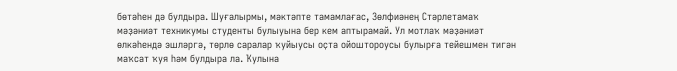бөтәһен дә булдыра. Шуғалырмы, мәктәпте тамамлағас, Зөлфиәнең Стәрлетамаҡ мәҙәниәт техникумы студенты булыуына бер кем аптырамай. Ул мотлаҡ мәҙәниәт өлкәһендә эшләргә, төрлө саралар ҡуйыусы оҫта ойоштороусы булырға тейешмен тигән маҡсат ҡуя һәм булдыра ла. Ҡулына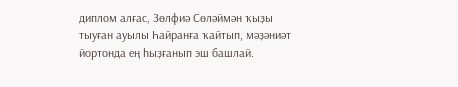диплом алғас, Зөлфиә Сөләймән ҡыҙы тыуған ауылы Һайранға ҡайтып, мәҙәниәт йортонда ең һыҙғанып эш башлай.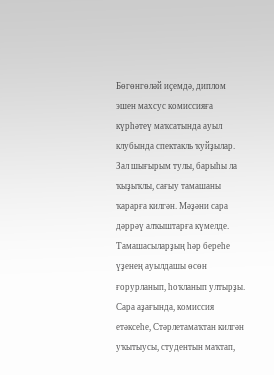Бөгөнгөләй иҫемдә, диплом эшен махсус комиссияға күрһәтеү маҡсатында ауыл клубында спектакль ҡуйҙылар. Зал шығырым тулы, барыһы ла ҡыҙыҡлы, сағыу тамашаны ҡарарға килгән. Мәҙәни сара дәррәү алҡыштарға күмелде. Тамашасыларҙың һәр береһе үҙенең ауылдашы өсөн ғорурланып, һоҡланып ултырҙы. Сара аҙағында, комиссия етәксеһе, Стәрлетамаҡтан килгән уҡытыусы, студентын маҡтап,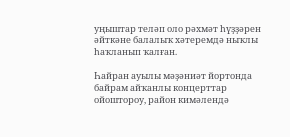уңыштар теләп оло рәхмәт һүҙҙәрен әйткәне балалыҡ хәтеремдә ныҡлы һаҡланып ҡалған.

Һайран ауылы мәҙәниәт йортонда байрам айҡанлы концерттар ойоштороу, район кимәлендә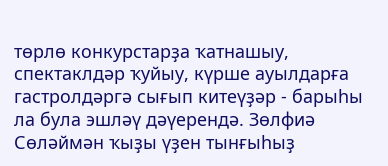төрлө конкурстарҙа ҡатнашыу, спектаклдәр ҡуйыу, күрше ауылдарға гастролдәргә сығып китеүҙәр - барыһы ла була эшләү дәүерендә. Зөлфиә Сөләймән ҡыҙы үҙен тынғыһыҙ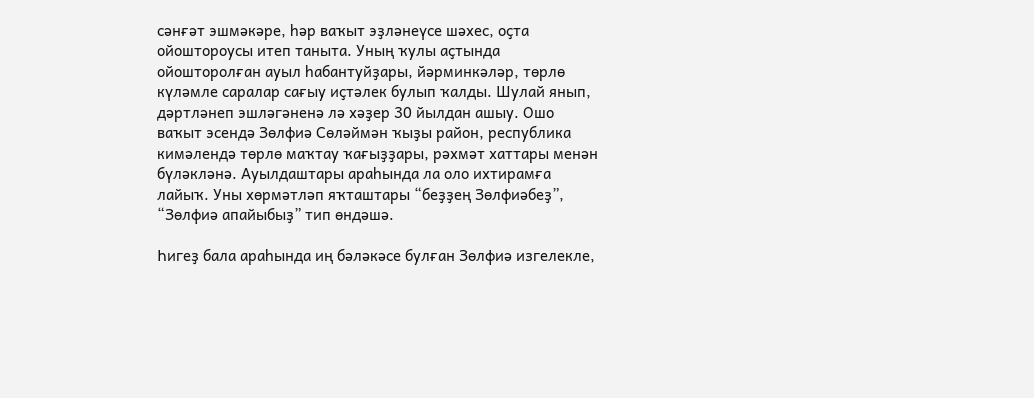сәнғәт эшмәкәре, һәр ваҡыт эҙләнеүсе шәхес, оҫта ойоштороусы итеп таныта. Уның ҡулы аҫтында ойошторолған ауыл һабантуйҙары, йәрминкәләр, төрлө күләмле саралар сағыу иҫтәлек булып ҡалды. Шулай янып, дәртләнеп эшләгәненә лә хәҙер 30 йылдан ашыу. Ошо ваҡыт эсендә Зөлфиә Сөләймән ҡыҙы район, республика кимәлендә төрлө маҡтау ҡағыҙҙары, рәхмәт хаттары менән бүләкләнә. Ауылдаштары араһында ла оло ихтирамға лайыҡ. Уны хөрмәтләп яҡташтары “беҙҙең Зөлфиәбеҙ”, “Зөлфиә апайыбыҙ” тип өндәшә.

Һигеҙ бала араһында иң бәләкәсе булған Зөлфиә изгелекле,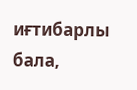иғтибарлы бала,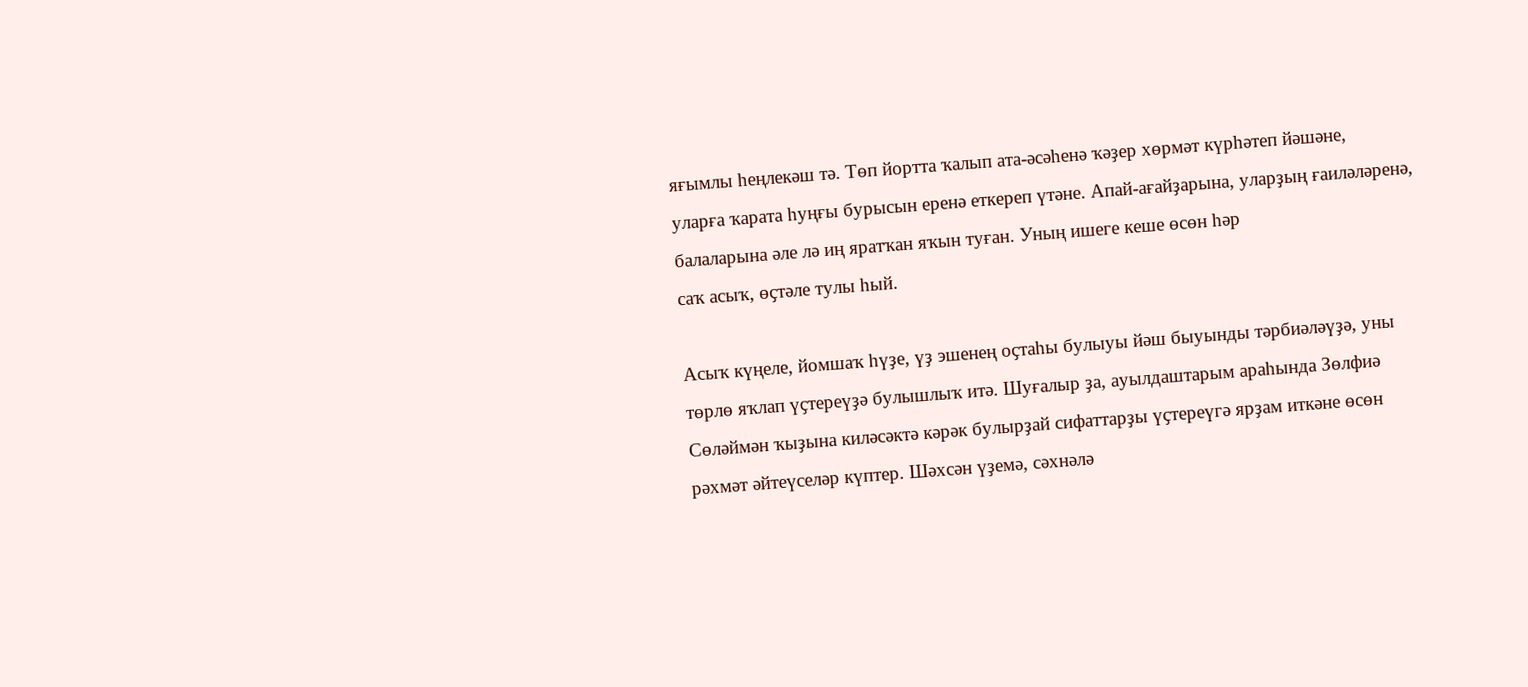яғымлы һеңлекәш тә. Төп йортта ҡалып ата-әсәһенә ҡәҙер хөрмәт күрһәтеп йәшәне,
уларға ҡарата һуңғы бурысын еренә еткереп үтәне. Апай-ағайҙарына, уларҙың ғаиләләренә, балаларына әле лә иң яратҡан яҡын туған. Уның ишеге кеше өсөн һәр
саҡ асыҡ, өҫтәле тулы һый.

Асыҡ күңеле, йомшаҡ һүҙе, үҙ эшенең оҫтаһы булыуы йәш быуынды тәрбиәләүҙә, уны төрлө яҡлап үҫтереүҙә булышлыҡ итә. Шуғалыр ҙа, ауылдаштарым араһында Зөлфиә Сөләймән ҡыҙына киләсәктә кәрәк булырҙай сифаттарҙы үҫтереүгә ярҙам иткәне өсөн рәхмәт әйтеүселәр күптер. Шәхсән үҙемә, сәхнәлә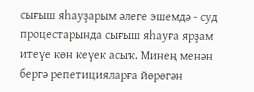сығыш яһауҙарым әлеге эшемдә - суд процестарында сығыш яһауға ярҙам итеүе көн кеүек асыҡ. Минең менән бергә репетицияларға йөрөгән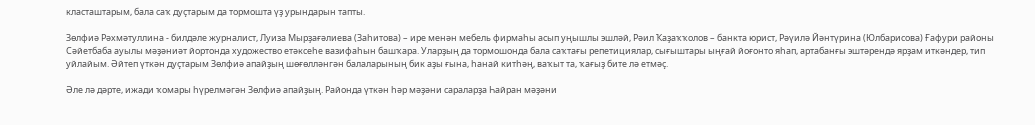класташтарым, бала саҡ дуҫтарым да тормошта үҙ урындарын тапты.

Зөлфиә Рәхмәтуллина - билдәле журналист, Луиза Мырҙағәлиева (Заһитова) – ире менән мебель фирмаһы асып уңышлы эшләй, Рәил Ҡаҙаҡҡолов – банкта юрист, Рәүилә Йәнтүрина (Юлбарисова) Ғафури районы Сәйетбаба ауылы мәҙәниәт йортонда художество етәксеһе вазифаһын башҡара. Уларҙың да тормошонда бала саҡтағы репетициялар, сығыштары ыңғай йоғонто яһап, артабанғы эштәрендә ярҙам иткәндер, тип уйлайым. Әйтеп үткән дуҫтарым Зөлфиә апайҙың шөғөлләнгән балаларының бик аҙы ғына, һанай китһәң, ваҡыт та, ҡағыҙ бите лә етмәҫ.

Әле лә дәрте, ижади ҡомары һүрелмәгән Зөлфиә апайҙың. Районда үткән һәр мәҙәни сараларҙа Һайран мәҙәни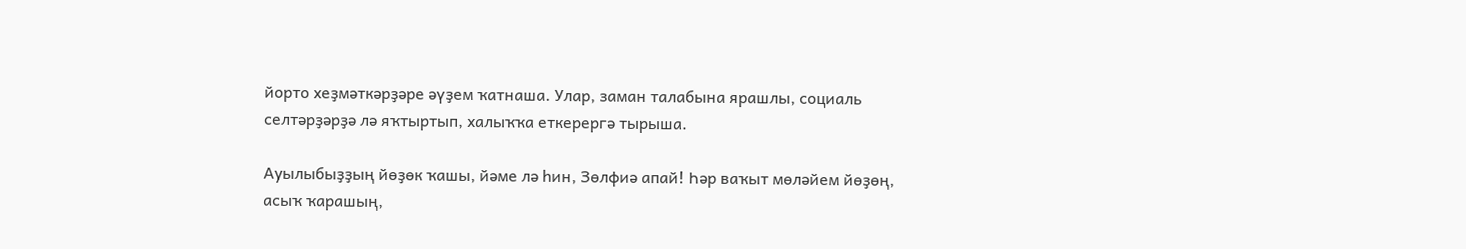йорто хеҙмәткәрҙәре әүҙем ҡатнаша. Улар, заман талабына ярашлы, социаль селтәрҙәрҙә лә яҡтыртып, халыҡҡа еткерергә тырыша.

Ауылыбыҙҙың йөҙөк ҡашы, йәме лә һин, Зөлфиә апай! Һәр ваҡыт мөләйем йөҙөң, асыҡ ҡарашың,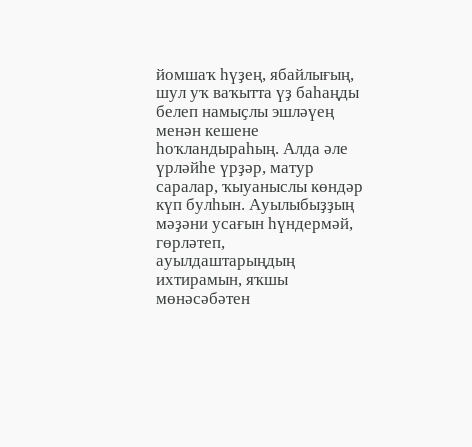йомшаҡ һүҙең, ябайлығың, шул уҡ ваҡытта үҙ баһаңды белеп намыҫлы эшләүең менән кешене һоҡландыраһың. Алда әле үрләйһе үрҙәр, матур саралар, ҡыуаныслы көндәр күп булһын. Ауылыбыҙҙың мәҙәни усағын һүндермәй, гөрләтеп, ауылдаштарыңдың ихтирамын, яҡшы мөнәсәбәтен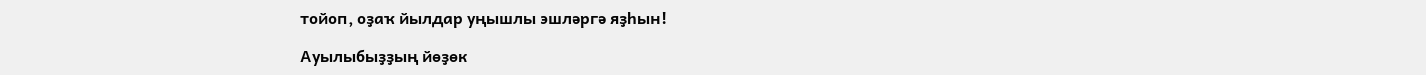тойоп, оҙаҡ йылдар уңышлы эшләргә яҙһын!

Ауылыбыҙҙың йөҙөк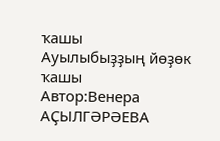ҡашы
Ауылыбыҙҙың йөҙөк ҡашы
Автор:Венера АҪЫЛГӘРӘЕВА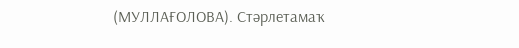(МУЛЛАҒОЛОВА). Стәрлетамаҡ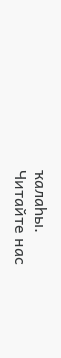ҡалаһы.
Читайте нас